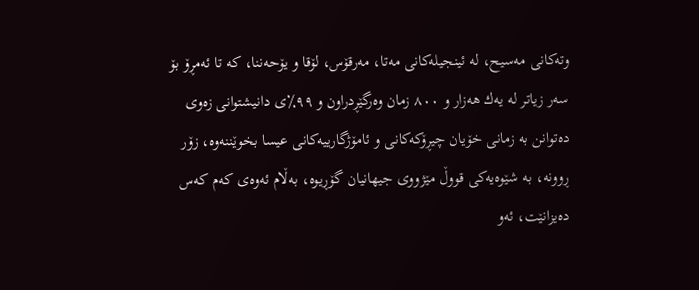وتەکانی مەسیح، لە ئینجیلەکانی مەتا، مەرقۆس، لۆقا و یۆحەننا، كە تا ئەمڕۆ بۆ سەر زیاتر لە یەك هەزار و ٨٠٠ زمان وەرگێڕدراون و ٩٩٪ی دانیشتوانی زەوی دەتوانن بە زمانی خۆیان چیڕۆکەكانی و ئامۆژگارییەکانی عیسا بخوێننەوە، زۆر ڕوونە، بە شێوەیەکی قووڵ مێژووی جیهانیان گۆڕیوە، بەڵام ئەوەی کەم کەس دەیزانێت، ئەو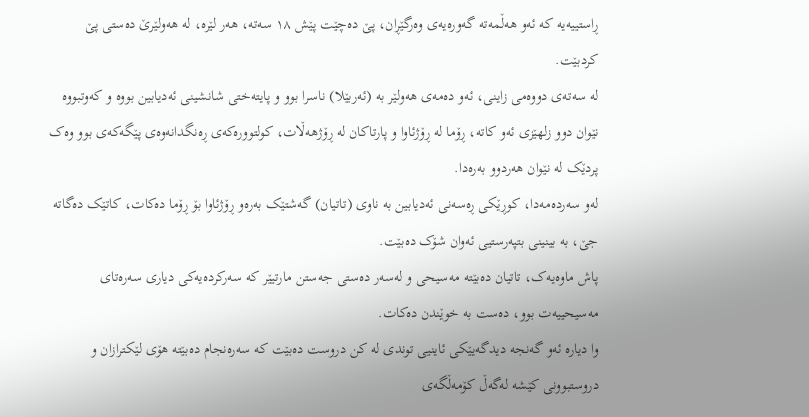ڕاستییەیە کە ئەو هەڵمەتە گەورەیەی وەرگێڕان، پێ دەچێت پێش ١٨ سەتە، هەر لێرە، لە هەولێرێ دەستی پێ کردبێت.
لە سەتەی دووەمی زاینی، ئەو دەمەی هەولێر بە (ئەربێلا) ناسرا بوو و پایتەختی شانشینی ئەدیابین بووە و كەوتبووە نێوان دوو زلهێزی ئەو کاتە، ڕۆما لە ڕۆژئاوا و پارتاکان لە ڕۆژهەڵات، کولتوورەکەی ڕەنگدانەوەی پێگەکەی بوو وەک پردێک لە نێوان هەردوو بەرەدا.
لەو سەردەمەدا، کوڕێکی ڕەسەنی ئەدیابین بە ناوی (تاتیان) گەشتێک بەرەو ڕۆژئاوا بۆ ڕۆما دەکات، کاتێک دەگاتە جێ، بە بینینی بتپەرستیی ئەوان شۆک دەبێت.
پاش ماوەیەک، تاتیان دەبێتە مەسیحی و لەسەر دەستی جەستن مارتیێر کە سەرکردەیەکی دیاری سەرەتای مەسیحییەت بوو، دەست بە خوێندن دەکات.
وا دیارە ئەو گەنجە دیدگەیێکی ئاینیی توندی لە كن دروست دەبێت کە سەرەنجام دەبێتە هۆی لێکترازان و دروستبوونی کێشە لەگەڵ کۆمەڵگەی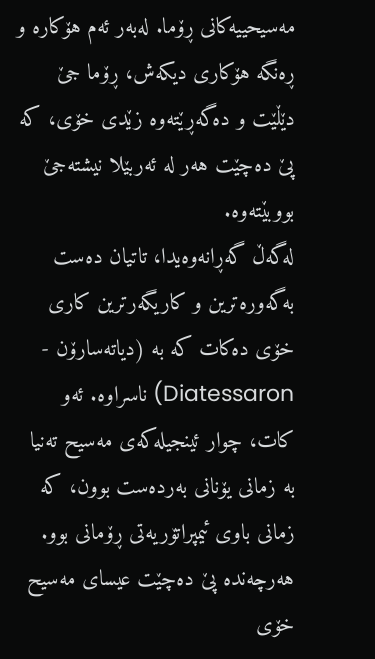مەسیحییەکانی ڕۆما. لەبەر ئەم هۆکارە و ڕەنگە هۆکاری دیکەش، ڕۆما جێ دێڵێت و دەگەڕێتەوە زێدی خۆی، کە پێ دەچێت هەر لە ئەربێلا نیشتەجێ بووبێتەوە.
لەگەڵ گەڕانەوەیدا، تاتیان دەست بەگەورەترین و کاریگەرترین کاری خۆی دەکات کە بە (دیاتەسارۆن - Diatessaron) ناسراوە. ئەو کات، چوار ئینجیلەکەی مەسیح تەنیا بە زمانی یۆنانی بەردەست بوون، کە زمانی باوی ئیمپراتۆریەتی ڕۆمانی بوو. هەرچەندە پێ دەچێت عیسای مەسیح خۆی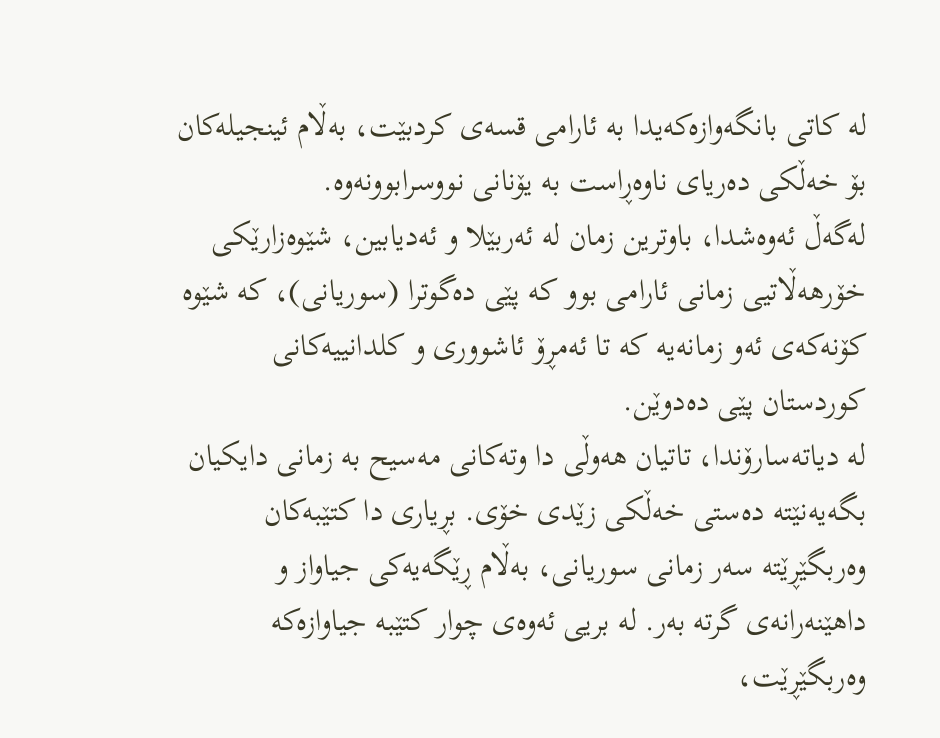لە کاتی بانگەوازەکەیدا بە ئارامی قسەی کردبێت، بەڵام ئینجیلەکان بۆ خەڵکی دەریای ناوەڕاست بە یۆنانی نووسرابوونەوە.
لەگەڵ ئەوەشدا، باوترین زمان لە ئەربێلا و ئەدیابین، شێوەزارێکی خۆرهەڵاتیی زمانی ئارامی بوو کە پێی دەگوترا (سوریانی)، كە شێوە کۆنەكەی ئەو زمانەیە کە تا ئەمڕۆ ئاشووری و کلدانییەکانی کوردستان پێی دەدوێن.
لە دیاتەسارۆندا، تاتیان هەوڵی دا وتەکانی مەسیح بە زمانی دایکیان بگەیەنێتە دەستی خەڵکی زێدی خۆی. بڕیاری دا کتێبەکان وەربگێڕێتە سەر زمانی سوریانی، بەڵام ڕێگەیەکی جیاواز و داهێنەرانەی گرتە بەر. لە بریی ئەوەی چوار کتێبە جیاوازەکە وەربگێڕێت،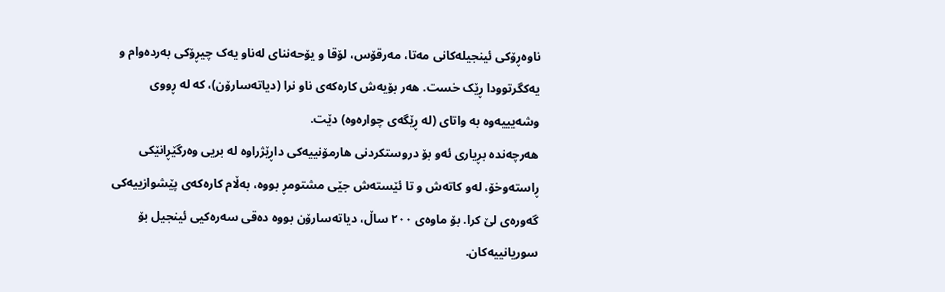ناوەڕۆکی ئینجیلەکانی مەتا، مەرقۆس، لۆقا و یۆحەننای لەناو یەک چیڕۆکی بەردەوام و یەکگرتوودا ڕێک خست. هەر بۆیەش کارەکەی ناو نرا (دیاتەسارۆن)، کە لە ڕووی وشەیییەوە بە واتای (لە ڕێگەی چوارەوە) دێت.
هەرچەندە بڕیاری ئەو بۆ دروستکردنی هارمۆنییەکی داڕێژراوە لە بریی وەرگێڕانێکی ڕاستەوخۆ، لەو کاتەش و تا ئێستەش جێی مشتومڕ بووە، بەڵام کارەکەی پێشوازییەکی گەورەی لێ کرا. بۆ ماوەی ٢٠٠ ساڵ، دیاتەسارۆن بووە دەقی سەرەکیی ئینجیل بۆ سوریانییەكان.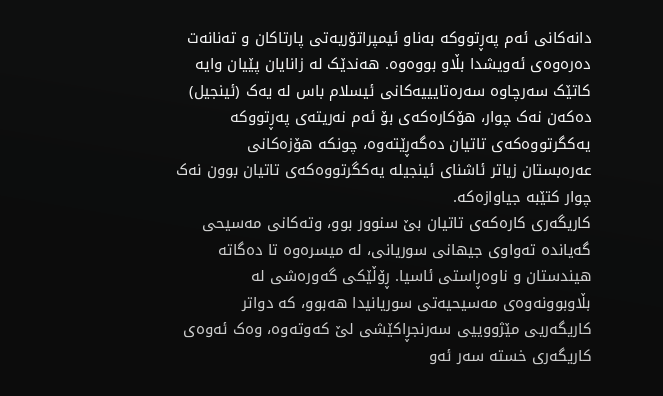دانەکانی ئەم پەڕتووکە بەناو ئیمپراتۆریەتی پارتاکان و تەنانەت دەرەوەی ئەویشدا بڵاو بووەوە. هەندێک لە زانایان پێیان وایە کاتێک سەرچاوە سەرەتایییەکانی ئیسلام باس لە یەک (ئینجیل) دەکەن نەک چوار، هۆکارەکەی بۆ ئەم نەریتەی پەڕتووکە یەکگرتووەکەی تاتیان دەگەڕێتەوە، چونکە هۆزەکانی عەرەبستان زیاتر ئاشنای ئینجیلە یەکگرتووەکەی تاتیان بوون نەک چوار كتێبە جیاوازەکە.
کاریگەری کارەکەی تاتیان بێ سنوور بوو، وتەکانی مەسیحی گەیاندە تەواوی جیهانی سوریانی، لە میسرەوە تا دەگاتە هیندستان و ناوەڕاستی ئاسیا. ڕۆڵێکی گەورەشی لە بڵاوبوونەوەی مەسیحیەتی سوریانیدا هەبوو، کە دواتر کاریگەریی مێژووییی سەرنجڕاکێشی لێ کەوتەوە، وەک ئەوەی کاریگەری خستە سەر ئەو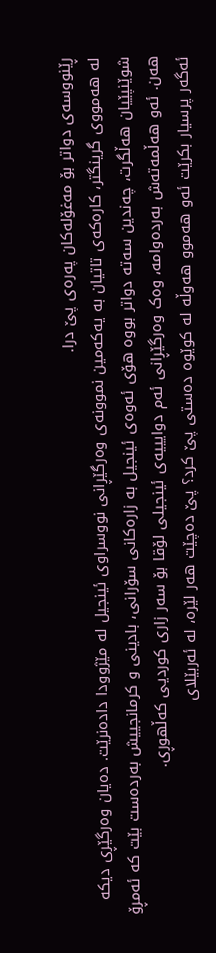ڕێنووسەی دواتر بۆ مەغۆلەکان پەرەی پێ درا.
لە هەمووی گرینگتر، کارەکەی تاتیان بە یەکەمین نموونەی وەرگێڕانی نووسراوی ئینجیل لە مێژوودا دادەنرێت. دەیان وەرگێڕی دیکە شوێنپێیان هەڵگرت، چەندین سەتە دواتر بووە هۆی ئەوەی ئینجیل بە زارەکانی سۆرانی، بادینی و کرمانجییش بەردەست بێت کە ئەمڕۆ هەن. ئەو هەڵمەتەش بەردەوامە، وەک وەرگێڕانی ئەم دوایییەی ئینجیلی لۆقا بۆ سەر زاری کوردیی کەڵهوڕی.
ئەگەر پرسیار بکرێت ئەو هەموو هەوڵە لە کوێوە دەستی پێ کرد؟ پێ دەچێت هەر لێرە، لە ئەربێلای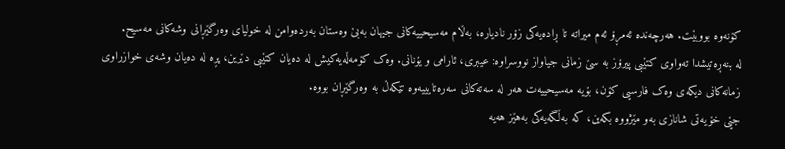کۆنەوە بووبێت. هەرچەندە ئەمڕۆ ئەم میراتە تا ڕادەیەکی زۆر نادیارە، بەڵام مەسیحییەکانی جیهان بەبێ وەستان بەردەوامن لە خولیای وەرگێڕانی وشەکانی مەسیح.
لە بنەڕەتیشدا تەواوی كتێبی پیرۆز بە سێ زمانی جیاواز نووسراوە: عیبری، ئارامی و یۆنانی. وەک کۆمەڵەیەکیش لە دەیان كتێبی دێرین، پڕە لە دەیان وشەی خوازراوی زمانەکانی دیكەی وەک فارسیی کۆن، بۆیە مەسیحییەت هەر لە سەتەکانی سەرەتایییەوە تێکەڵ بە وەرگێڕان بووە.
جێی خۆیەتی شانازی بەو مێژووە بکەین، کە بەڵگەیەکی بەهێز هەیە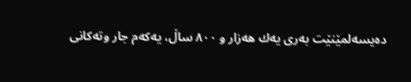دەیسەلمێنێت بەری یەك هەزار و ٨٠٠ ساڵ، یەکەم جار وتەکانی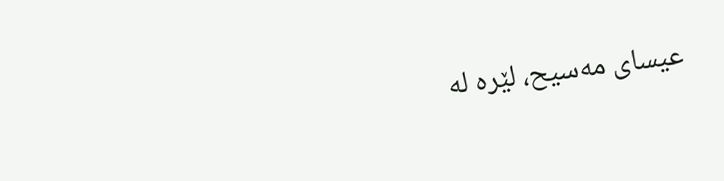عیسای مەسیح، لێرە لە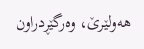هەولێرێ، وەرگێڕدراون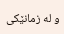و لە زمانێکی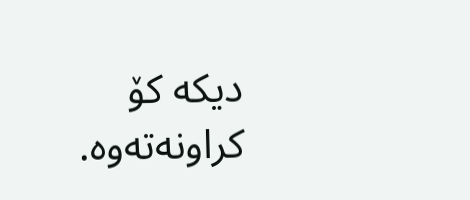دیكە کۆ کراونەتەوە.